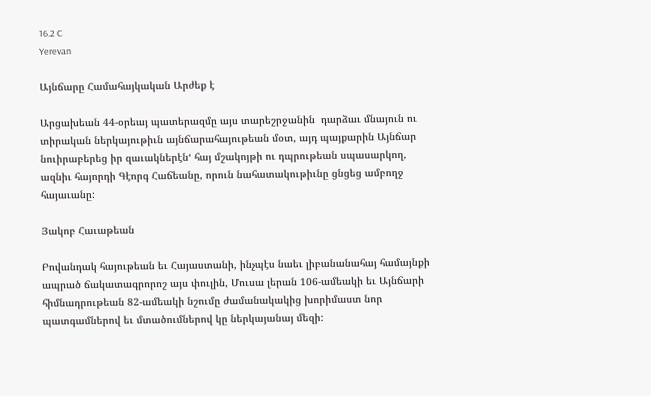16.2 C
Yerevan

Այնճարը Համահայկական Արժեք է

Արցախեան 44-օրեայ պատերազմը այս տարեշրջանին  դարձաւ մնայուն ու տիրական ներկայութիւն այնճարահայութեան մօտ, այդ պայքարին Այնճար նուիրաբերեց իր զաւակներէն‘ հայ մշակոյթի ու դպրութեան սպասարկող, ազնիւ հայորդի Գէորգ Հաճեանը, որուն նահատակութիւնը ցնցեց ամբողջ հայաւանը:

Յակոբ Հաւաթեան

Բովանդակ հայութեան եւ Հայաստանի, ինչպէս նաեւ լիբանանահայ համայնքի ապրած ճակատագրորոշ այս փուլին, Մուսա լերան 106-ամեակի եւ Այնճարի հիմնադրութեան 82-ամեակի նշումը ժամանակակից խորիմաստ նոր պատգամներով եւ մտածումներով կը ներկայանայ մեզի: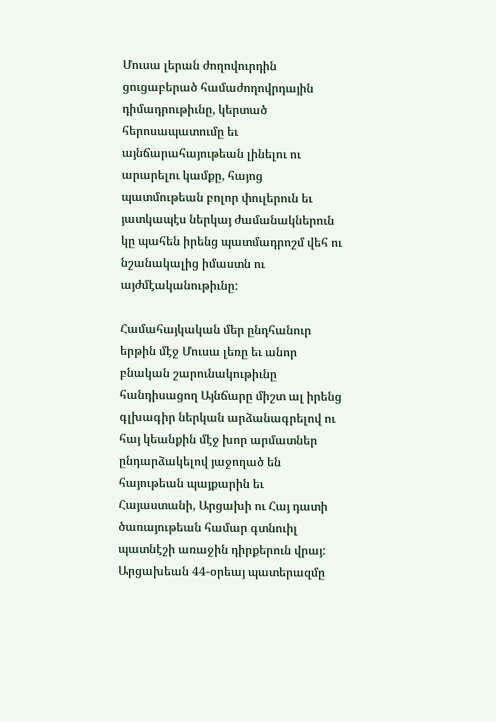Մուսա լերան ժողովուրդին ցուցաբերած համաժողովրդային դիմադրութիւնը, կերտած հերոսապատումը եւ այնճարահայութեան լինելու ու արարելու կամքը, հայոց պատմութեան բոլոր փուլերուն եւ յատկապէս ներկայ ժամանակներուն կը պահեն իրենց պատմադրոշմ վեհ ու նշանակալից իմաստն ու այժմէականութիւնը:

Համահայկական մեր ընդհանուր երթին մէջ Մուսա լեռը եւ անոր բնական շարունակութիւնը հանդիսացող Այնճարը միշտ ալ իրենց գլխագիր ներկան արձանագրելով ու հայ կեանքին մէջ խոր արմատներ ընդարձակելով յաջողած են հայութեան պայքարին եւ Հայաստանի, Արցախի ու Հայ դատի ծառայութեան համար գտնուիլ պատնէշի առաջին դիրքերուն վրայ: Արցախեան 44-օրեայ պատերազմը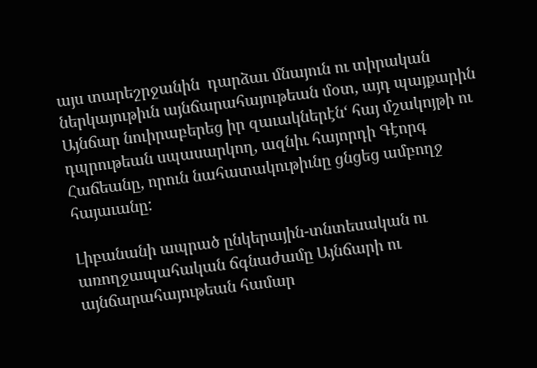այս տարեշրջանին  դարձաւ մնայուն ու տիրական ներկայութիւն այնճարահայութեան մօտ, այդ պայքարին Այնճար նուիրաբերեց իր զաւակներէն‘ հայ մշակոյթի ու դպրութեան սպասարկող, ազնիւ հայորդի Գէորգ Հաճեանը, որուն նահատակութիւնը ցնցեց ամբողջ հայաւանը:

Լիբանանի ապրած ընկերային-տնտեսական ու առողջապահական ճգնաժամը Այնճարի ու այնճարահայութեան համար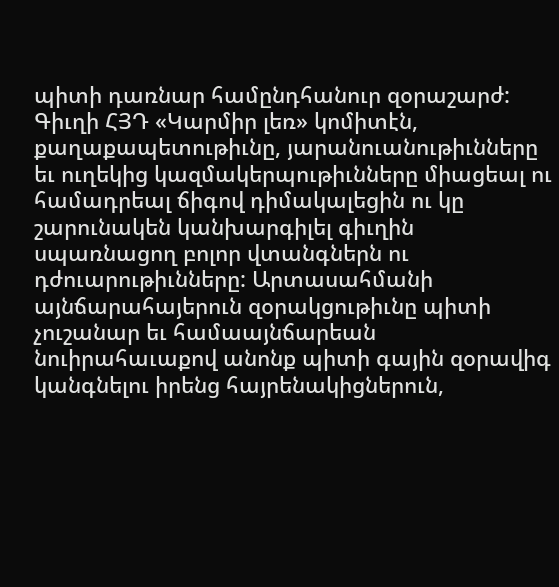պիտի դառնար համընդհանուր զօրաշարժ: Գիւղի ՀՅԴ «Կարմիր լեռ» կոմիտէն, քաղաքապետութիւնը, յարանուանութիւնները եւ ուղեկից կազմակերպութիւնները միացեալ ու համադրեալ ճիգով դիմակալեցին ու կը շարունակեն կանխարգիլել գիւղին սպառնացող բոլոր վտանգներն ու դժուարութիւնները: Արտասահմանի այնճարահայերուն զօրակցութիւնը պիտի չուշանար եւ համաայնճարեան նուիրահաւաքով անոնք պիտի գային զօրավիգ կանգնելու իրենց հայրենակիցներուն,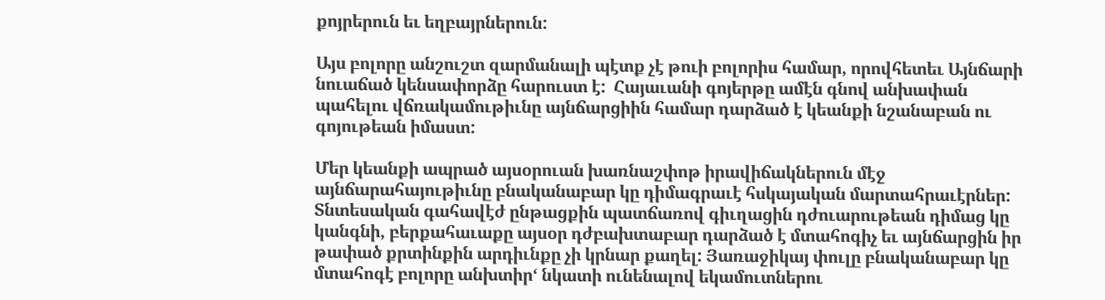քոյրերուն եւ եղբայրներուն:

Այս բոլորը անշուշտ զարմանալի պէտք չէ թուի բոլորիս համար, որովհետեւ Այնճարի նուաճած կենսափորձը հարուստ է:  Հայաւանի գոյերթը ամէն գնով անխափան պահելու վճռակամութիւնը այնճարցիին համար դարձած է կեանքի նշանաբան ու գոյութեան իմաստ:

Մեր կեանքի ապրած այսօրուան խառնաշփոթ իրավիճակներուն մէջ այնճարահայութիւնը բնականաբար կը դիմագրաւէ հսկայական մարտահրաւէրներ: Տնտեսական գահավէժ ընթացքին պատճառով գիւղացին դժուարութեան դիմաց կը կանգնի, բերքահաւաքը այսօր դժբախտաբար դարձած է մտահոգիչ եւ այնճարցին իր թափած քրտինքին արդիւնքը չի կրնար քաղել: Յառաջիկայ փուլը բնականաբար կը մտահոգէ բոլորը անխտիր‘ նկատի ունենալով եկամուտներու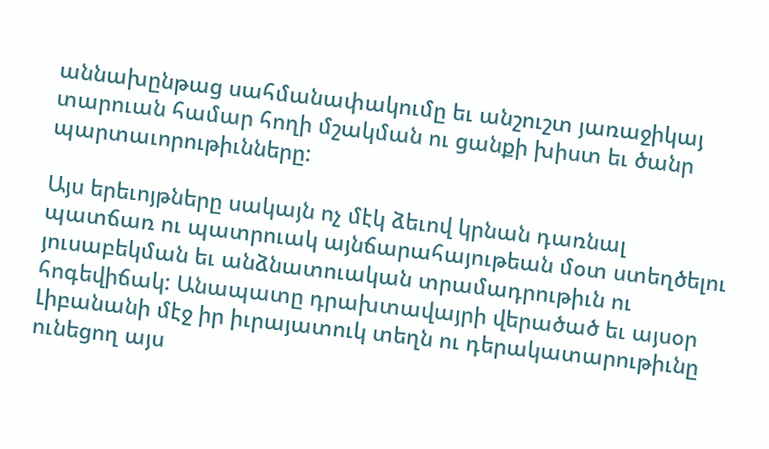աննախընթաց սահմանափակումը եւ անշուշտ յառաջիկայ տարուան համար հողի մշակման ու ցանքի խիստ եւ ծանր պարտաւորութիւնները:

Այս երեւոյթները սակայն ոչ մէկ ձեւով կրնան դառնալ պատճառ ու պատրուակ այնճարահայութեան մօտ ստեղծելու յուսաբեկման եւ անձնատուական տրամադրութիւն ու հոգեվիճակ: Անապատը դրախտավայրի վերածած եւ այսօր Լիբանանի մէջ իր իւրայատուկ տեղն ու դերակատարութիւնը ունեցող այս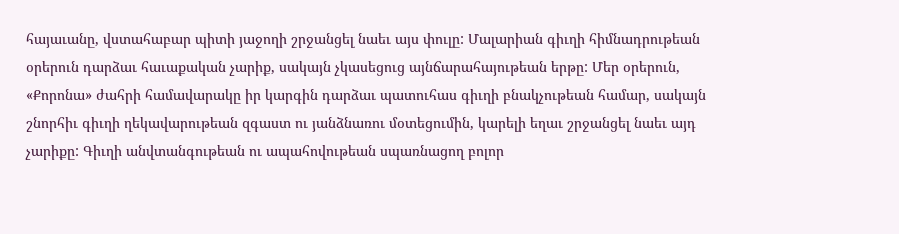հայաւանը, վստահաբար պիտի յաջողի շրջանցել նաեւ այս փուլը: Մալարիան գիւղի հիմնադրութեան օրերուն դարձաւ հաւաքական չարիք, սակայն չկասեցուց այնճարահայութեան երթը: Մեր օրերուն, «Քորոնա» ժահրի համավարակը իր կարգին դարձաւ պատուհաս գիւղի բնակչութեան համար, սակայն շնորհիւ գիւղի ղեկավարութեան զգաստ ու յանձնառու մօտեցումին, կարելի եղաւ շրջանցել նաեւ այդ չարիքը: Գիւղի անվտանգութեան ու ապահովութեան սպառնացող բոլոր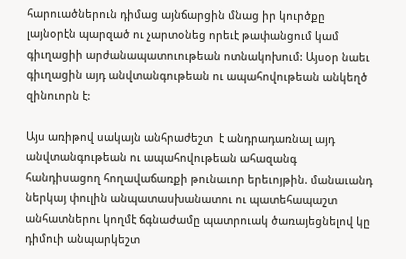հարուածներուն դիմաց այնճարցին մնաց իր կուրծքը լայնօրէն պարզած ու չարտօնեց որեւէ թափանցում կամ գիւղացիի արժանապատուութեան ոտնակոխում: Այսօր նաեւ գիւղացին այդ անվտանգութեան ու ապահովութեան անկեղծ զինուորն է:

Այս առիթով սակայն անհրաժեշտ  է անդրադառնալ այդ անվտանգութեան ու ապահովութեան ահազանգ հանդիսացող հողավաճառքի թունաւոր երեւոյթին. մանաւանդ ներկայ փուլին անպատասխանատու ու պատեհապաշտ անհատներու կողմէ ճգնաժամը պատրուակ ծառայեցնելով կը դիմուի անպարկեշտ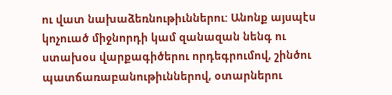ու վատ նախաձեռնութիւններու: Անոնք այսպէս կոչուած միջնորդի կամ զանազան նենգ ու ստախօս վարքագիծերու որդեգրումով, շինծու պատճառաբանութիւններով, օտարներու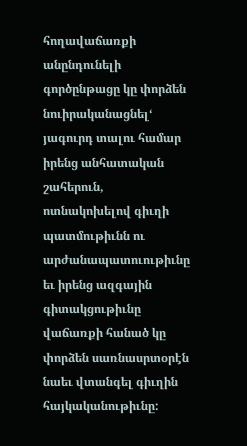հողավաճառքի անընդունելի գործընթացը կը փորձեն նուիրականացնել‘ յագուրդ տալու համար իրենց անհատական շահերուն, ոտնակոխելով գիւղի պատմութիւնն ու արժանապատուութիւնը եւ իրենց ազգային գիտակցութիւնը վաճառքի հանած կը փորձեն սառնասրտօրէն նաեւ վտանգել գիւղին հայկականութիւնը: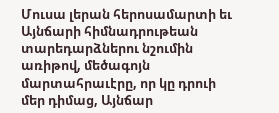Մուսա լերան հերոսամարտի եւ Այնճարի հիմնադրութեան տարեդարձներու նշումին առիթով, մեծագոյն մարտահրաւէրը, որ կը դրուի մեր դիմաց, Այնճար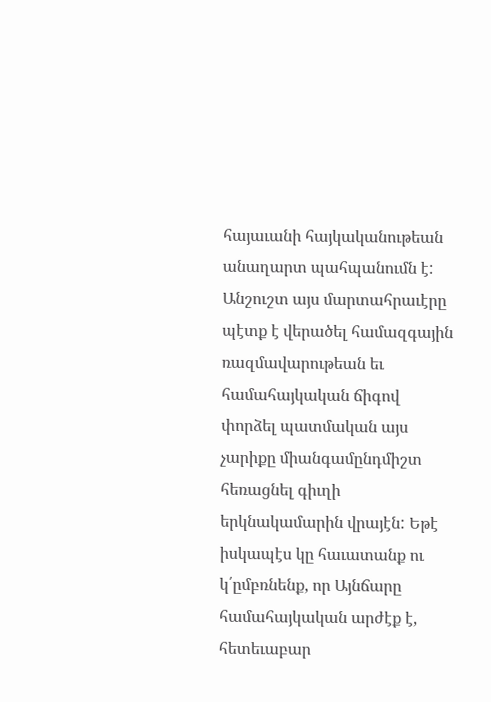հայաւանի հայկականութեան անաղարտ պահպանումն է: Անշուշտ այս մարտահրաւէրը պէտք է վերածել համազգային ռազմավարութեան եւ համահայկական ճիգով փորձել պատմական այս չարիքը միանգամընդմիշտ հեռացնել գիւղի երկնակամարին վրայէն: Եթէ իսկապէս կը հաւատանք ու կ՛ըմբռնենք, որ Այնճարը համահայկական արժէք է, հետեւաբար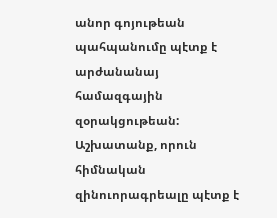անոր գոյութեան պահպանումը պէտք է արժանանայ համազգային զօրակցութեան: Աշխատանք, որուն հիմնական զինուորագրեալը պէտք է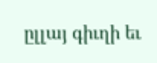ըլլայ գիւղի եւ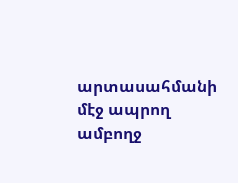արտասահմանի մէջ ապրող ամբողջ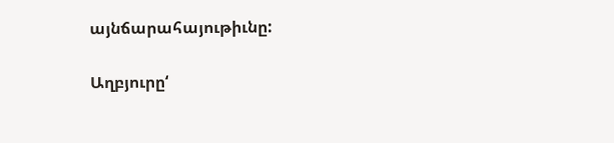այնճարահայութիւնը:

Աղբյուրը‘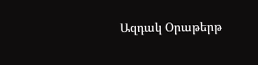Ազդակ Օրաթերթ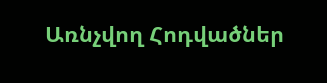Առնչվող Հոդվածներ